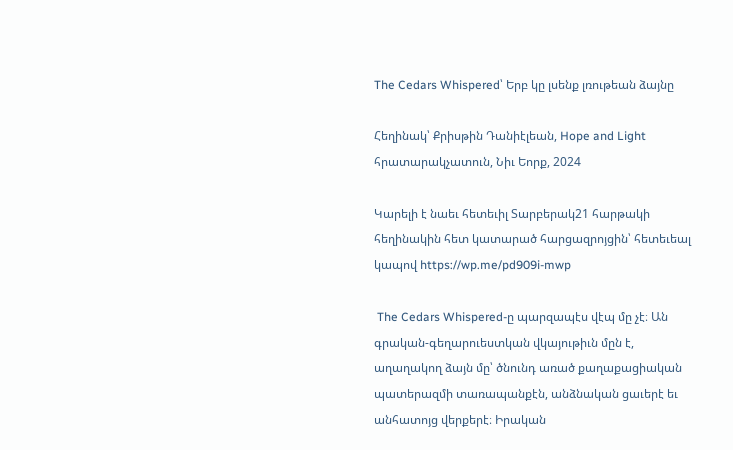The Cedars Whispered՝ Երբ կը լսենք լռութեան ձայնը

Հեղինակ՝ Քրիսթին Դանիէլեան, Hope and Light հրատարակչատուն, Նիւ Եորք, 2024

Կարելի է նաեւ հետեւիլ Տարբերակ21 հարթակի հեղինակին հետ կատարած հարցազրոյցին՝ հետեւեալ կապով https://wp.me/pd909i-mwp

 The Cedars Whispered-ը պարզապէս վէպ մը չէ։ Ան գրական-գեղարուեստկան վկայութիւն մըն է, աղաղակող ձայն մը՝ ծնունդ առած քաղաքացիական պատերազմի տառապանքէն, անձնական ցաւերէ եւ անհատոյց վերքերէ։ Իրական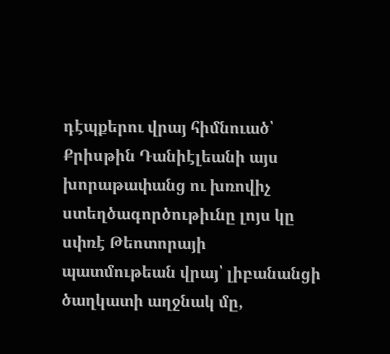դէպքերու վրայ հիմնուած՝ Քրիսթին Դանիէլեանի այս խորաթափանց ու խռովիչ ստեղծագործութիւնը լոյս կը սփռէ Թեոտորայի պատմութեան վրայ՝ լիբանանցի ծաղկատի աղջնակ մը,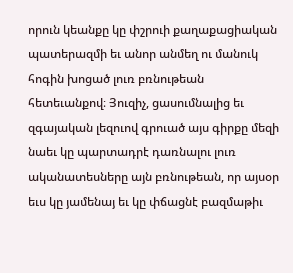որուն կեանքը կը փշրուի քաղաքացիական պատերազմի եւ անոր անմեղ ու մանուկ հոգին խոցած լուռ բռնութեան հետեւանքով։ Յուզիչ, ցասումնալից եւ զգայական լեզուով գրուած այս գիրքը մեզի նաեւ կը պարտադրէ դառնալու լուռ ականատեսները այն բռնութեան, որ այսօր եւս կը յամենայ եւ կը փճացնէ բազմաթիւ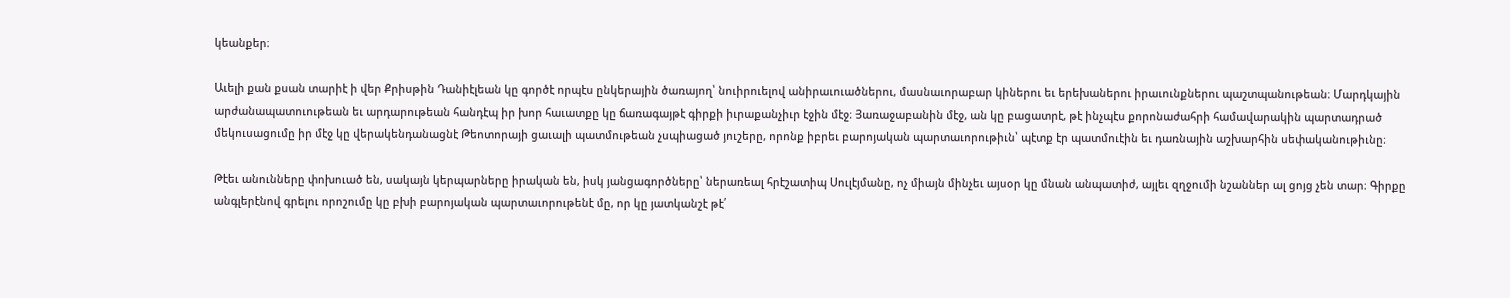կեանքեր։

Աւելի քան քսան տարիէ ի վեր Քրիսթին Դանիէլեան կը գործէ որպէս ընկերային ծառայող՝ նուիրուելով անիրաւուածներու, մասնաւորաբար կիներու եւ երեխաներու իրաւունքներու պաշտպանութեան։ Մարդկային արժանապատուութեան եւ արդարութեան հանդէպ իր խոր հաւատքը կը ճառագայթէ գիրքի իւրաքանչիւր էջին մէջ։ Յառաջաբանին մէջ, ան կը բացատրէ, թէ ինչպէս քորոնաժահրի համավարակին պարտադրած մեկուսացումը իր մէջ կը վերակենդանացնէ Թեոտորայի ցաւալի պատմութեան չսպիացած յուշերը, որոնք իբրեւ բարոյական պարտաւորութիւն՝ պէտք էր պատմուէին եւ դառնային աշխարհին սեփականութիւնը։

Թէեւ անունները փոխուած են, սակայն կերպարները իրական են, իսկ յանցագործները՝ ներառեալ հրէշատիպ Սուլէյմանը, ոչ միայն մինչեւ այսօր կը մնան անպատիժ, այլեւ զղջումի նշաններ ալ ցոյց չեն տար։ Գիրքը անգլերէնով գրելու որոշումը կը բխի բարոյական պարտաւորութենէ մը, որ կը յատկանշէ թէ՛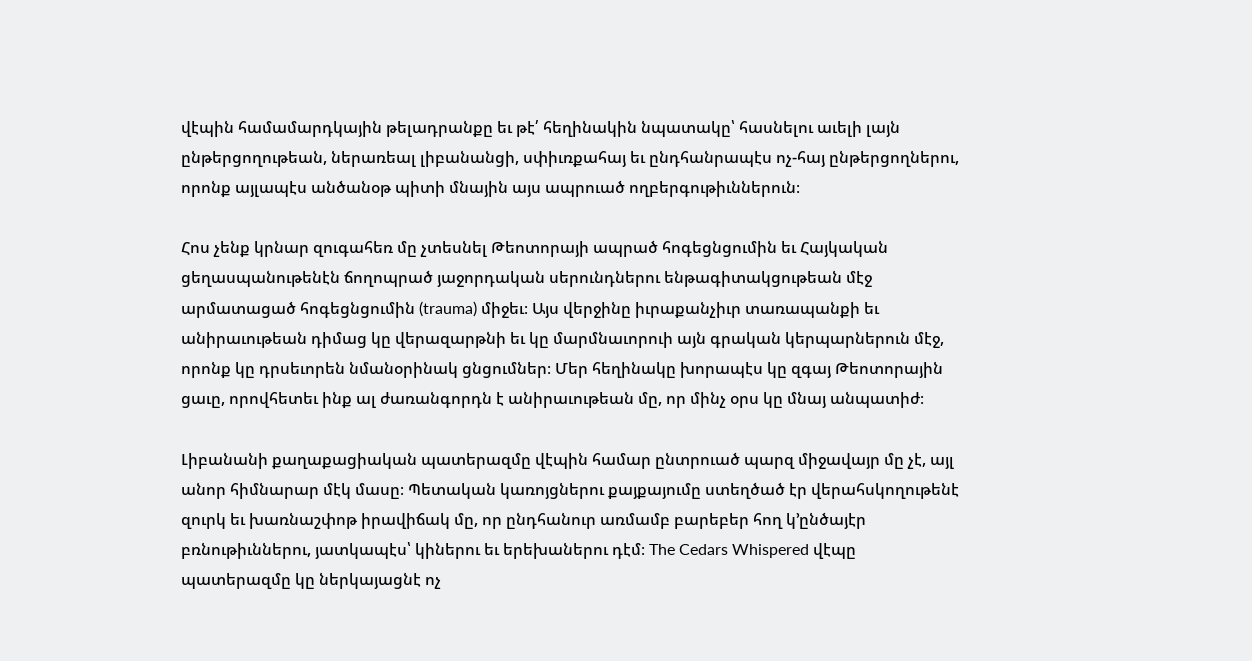վէպին համամարդկային թելադրանքը եւ թէ՛ հեղինակին նպատակը՝ հասնելու աւելի լայն ընթերցողութեան, ներառեալ լիբանանցի, սփիւռքահայ եւ ընդհանրապէս ոչ-հայ ընթերցողներու, որոնք այլապէս անծանօթ պիտի մնային այս ապրուած ողբերգութիւններուն։

Հոս չենք կրնար զուգահեռ մը չտեսնել Թեոտորայի ապրած հոգեցնցումին եւ Հայկական  ցեղասպանութենէն ճողոպրած յաջորդական սերունդներու ենթագիտակցութեան մէջ արմատացած հոգեցնցումին (trauma) միջեւ։ Այս վերջինը իւրաքանչիւր տառապանքի եւ անիրաւութեան դիմաց կը վերազարթնի եւ կը մարմնաւորուի այն գրական կերպարներուն մէջ, որոնք կը դրսեւորեն նմանօրինակ ցնցումներ։ Մեր հեղինակը խորապէս կը զգայ Թեոտորային ցաւը, որովհետեւ ինք ալ ժառանգորդն է անիրաւութեան մը, որ մինչ օրս կը մնայ անպատիժ։

Լիբանանի քաղաքացիական պատերազմը վէպին համար ընտրուած պարզ միջավայր մը չէ, այլ անոր հիմնարար մէկ մասը։ Պետական կառոյցներու քայքայումը ստեղծած էր վերահսկողութենէ զուրկ եւ խառնաշփոթ իրավիճակ մը, որ ընդհանուր առմամբ բարեբեր հող կ’ընծայէր բռնութիւններու, յատկապէս՝ կիներու եւ երեխաներու դէմ։ The Cedars Whispered վէպը պատերազմը կը ներկայացնէ ոչ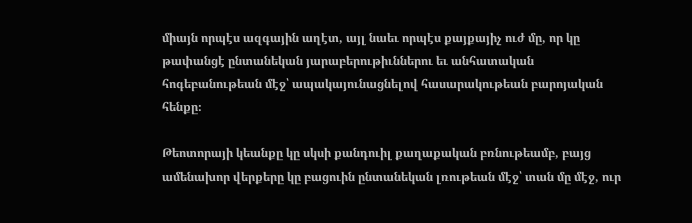միայն որպէս ազգային աղէտ, այլ նաեւ որպէս քայքայիչ ուժ մը, որ կը թափանցէ ընտանեկան յարաբերութիւններու եւ անհատական հոգեբանութեան մէջ՝ ապակայունացնելով հասարակութեան բարոյական հենքը։

Թեոտորայի կեանքը կը սկսի քանդուիլ քաղաքական բռնութեամբ, բայց ամենախոր վերքերը կը բացուին ընտանեկան լռութեան մէջ՝ տան մը մէջ, ուր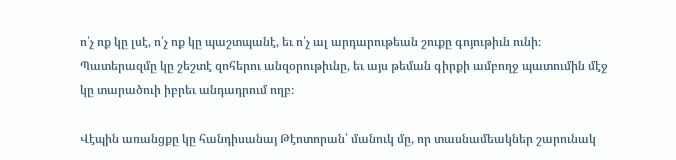ո՛չ ոք կը լսէ, ո՛չ ոք կը պաշտպանէ, եւ ո՛չ ալ արդարութեան շուքը գոյութիւն ունի։ Պատերազմը կը շեշտէ զոհերու անզօրութիւնը, եւ այս թեման գիրքի ամբողջ պատումին մէջ կը տարածուի իբրեւ անդադրում ողբ։

Վէպին առանցքը կը հանդիսանայ Թէոտորան՝ մանուկ մը, որ տասնամեակներ շարունակ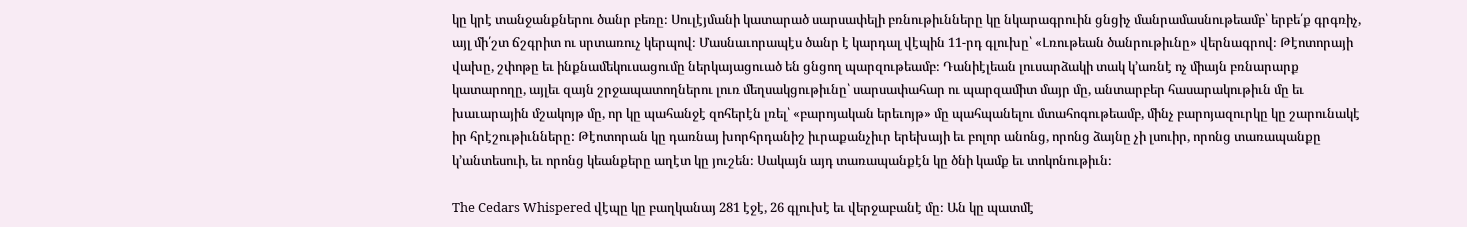կը կրէ տանջանքներու ծանր բեռը։ Սուլէյմանի կատարած սարսափելի բռնութիւնները կը նկարագրուին ցնցիչ մանրամասնութեամբ՝ երբե՛ք գրգռիչ, այլ մի՛շտ ճշգրիտ ու սրտառուչ կերպով։ Մասնաւորապէս ծանր է կարդալ վէպին 11-րդ գլուխը՝ «Լռութեան ծանրութիւնը» վերնագրով։ Թէոտորայի վախը, շփոթը եւ ինքնամեկուսացումը ներկայացուած են ցնցող պարզութեամբ։ Դանիէլեան լուսարձակի տակ կ’առնէ ոչ միայն բռնարարք կատարողը, այլեւ զայն շրջապատողներու լուռ մեղսակցութիւնը՝ սարսափահար ու պարզամիտ մայր մը, անտարբեր հասարակութիւն մը եւ խաւարային մշակոյթ մը, որ կը պահանջէ զոհերէն լռել՝ «բարոյական երեւոյթ» մը պահպանելու մտահոգութեամբ, մինչ բարոյազուրկը կը շարունակէ իր հրէշութիւնները: Թէոտորան կը դառնայ խորհրդանիշ իւրաքանչիւր երեխայի եւ բոլոր անոնց, որոնց ձայնը չի լսուիր, որոնց տառապանքը կ’անտեսուի, եւ որոնց կեանքերը աղէտ կը յուշեն։ Սակայն այդ տառապանքէն կը ծնի կամք եւ տոկոնութիւն։

The Cedars Whispered վէպը կը բաղկանայ 281 էջէ, 26 գլուխէ եւ վերջաբանէ մը։ Ան կը պատմէ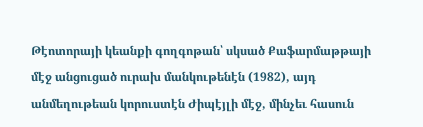Թէոտորայի կեանքի գողգոթան՝ սկսած Քաֆարմաթթայի մէջ անցուցած ուրախ մանկութենէն (1982), այդ անմեղութեան կորուստէն Ժիպէյլի մէջ, մինչեւ հասուն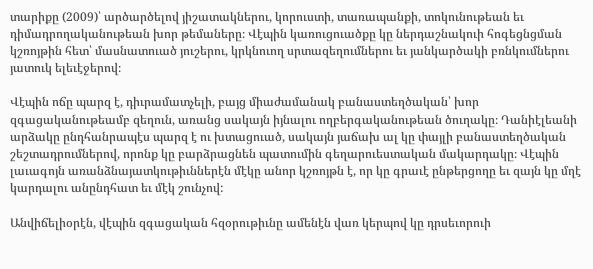տարիքը (2009)՝ արծարծելով յիշատակներու, կորուստի, տառապանքի, տոկունութեան եւ դիմադրողականութեան խոր թեմաները։ Վէպին կառուցուածքը կը ներդաշնակուի հոգեցնցման կշռոյթին հետ՝ մասնատուած յուշերու, կրկնուող սրտազեղումներու եւ յանկարծակի բռնկումներու յատուկ ելեւէջերով։

Վէպին ոճը պարզ է, դիւրամատչելի, բայց միաժամանակ բանաստեղծական՝ խոր զգացականութեամբ զեղուն, առանց սակայն իյնալու ողբերգականութեան ծուղակը։ Դանիէլեանի արձակը ընդհանրապէս պարզ է ու խտացուած, սակայն յաճախ ալ կը փայլի բանաստեղծական շեշտադրումներով, որոնք կը բարձրացնեն պատումին գեղարուեստական մակարդակը։ Վէպին լաւագոյն առանձնայատկութիւններէն մէկը անոր կշռոյթն է, որ կը գրաւէ ընթերցողը եւ զայն կը մղէ կարդալու անընդհատ եւ մէկ շունչով:

Անվիճելիօրէն, վէպին զգացական հզօրութիւնը ամենէն վառ կերպով կը դրսեւորուի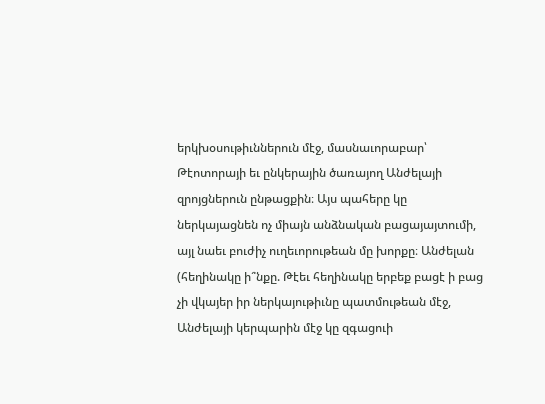երկխօսութիւններուն մէջ, մասնաւորաբար՝ Թէոտորայի եւ ընկերային ծառայող Անժելայի զրոյցներուն ընթացքին։ Այս պահերը կը ներկայացնեն ոչ միայն անձնական բացայայտումի, այլ նաեւ բուժիչ ուղեւորութեան մը խորքը։ Անժելան (հեղինակը ի՞նքը. Թէեւ հեղինակը երբեք բացէ ի բաց չի վկայեր իր ներկայութիւնը պատմութեան մէջ, Անժելայի կերպարին մէջ կը զգացուի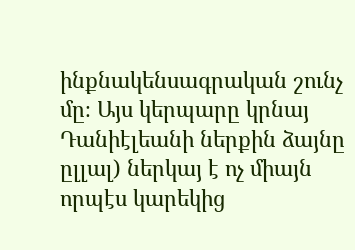ինքնակենսագրական շունչ մը։ Այս կերպարը կրնայ Դանիէլեանի ներքին ձայնը ըլլալ) ներկայ է ոչ միայն որպէս կարեկից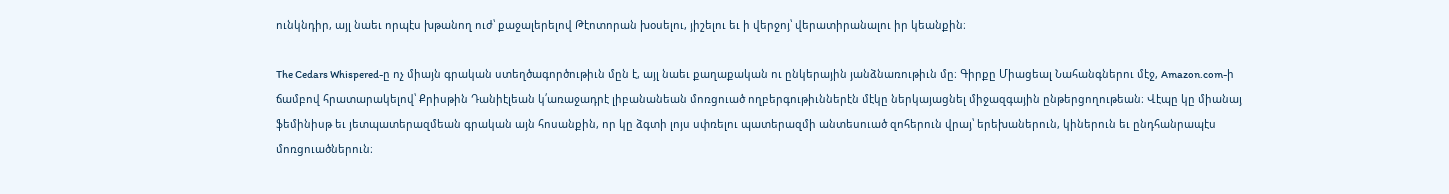ունկնդիր, այլ նաեւ որպէս խթանող ուժ՝ քաջալերելով Թէոտորան խօսելու, յիշելու եւ ի վերջոյ՝ վերատիրանալու իր կեանքին։

The Cedars Whispered-ը ոչ միայն գրական ստեղծագործութիւն մըն է, այլ նաեւ քաղաքական ու ընկերային յանձնառութիւն մը։ Գիրքը Միացեալ Նահանգներու մէջ, Amazon.com-ի ճամբով հրատարակելով՝ Քրիսթին Դանիէլեան կ՛առաջադրէ լիբանանեան մոռցուած ողբերգութիւններէն մէկը ներկայացնել միջազգային ընթերցողութեան։ Վէպը կը միանայ ֆեմինիսթ եւ յետպատերազմեան գրական այն հոսանքին, որ կը ձգտի լոյս սփռելու պատերազմի անտեսուած զոհերուն վրայ՝ երեխաներուն, կիներուն եւ ընդհանրապէս մոռցուածներուն։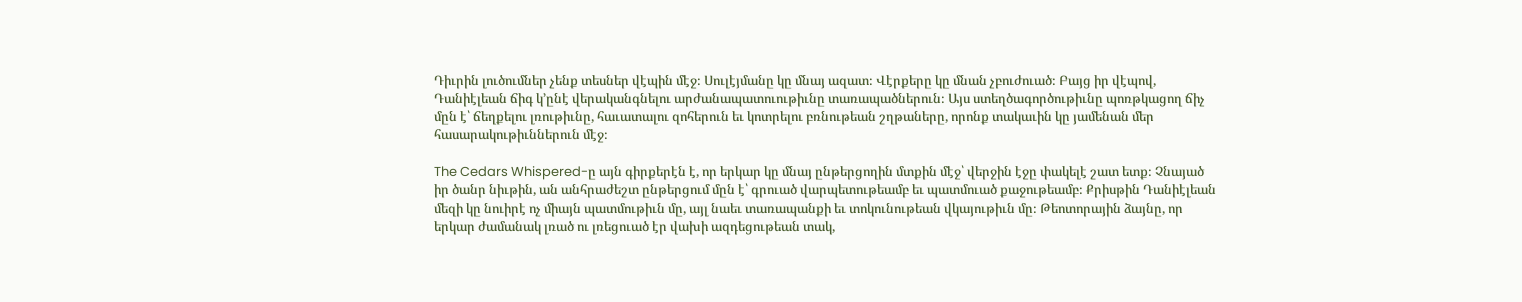Դիւրին լուծումներ չենք տեսներ վէպին մէջ։ Սուլէյմանը կը մնայ ազատ։ Վէրքերը կը մնան չբուժուած։ Բայց իր վէպով, Դանիէլեան ճիգ կ’ընէ վերականգնելու արժանապատուութիւնը տառապածներուն։ Այս ստեղծագործութիւնը պոռթկացող ճիչ մըն է՝ ճեղքելու լռութիւնը, հաւատալու զոհերուն եւ կոտրելու բռնութեան շղթաները, որոնք տակաւին կը յամենան մեր հասարակութիւններուն մէջ։

The Cedars Whispered-ը այն գիրքերէն է, որ երկար կը մնայ ընթերցողին մտքին մէջ՝ վերջին էջը փակելէ շատ ետք։ Չնայած իր ծանր նիւթին, ան անհրաժեշտ ընթերցում մըն է՝ գրուած վարպետութեամբ եւ պատմուած քաջութեամբ։ Քրիսթին Դանիէլեան մեզի կը նուիրէ ոչ միայն պատմութիւն մը, այլ նաեւ տառապանքի եւ տոկունութեան վկայութիւն մը։ Թեոտորային ձայնը, որ երկար ժամանակ լռած ու լռեցուած էր վախի ազդեցութեան տակ,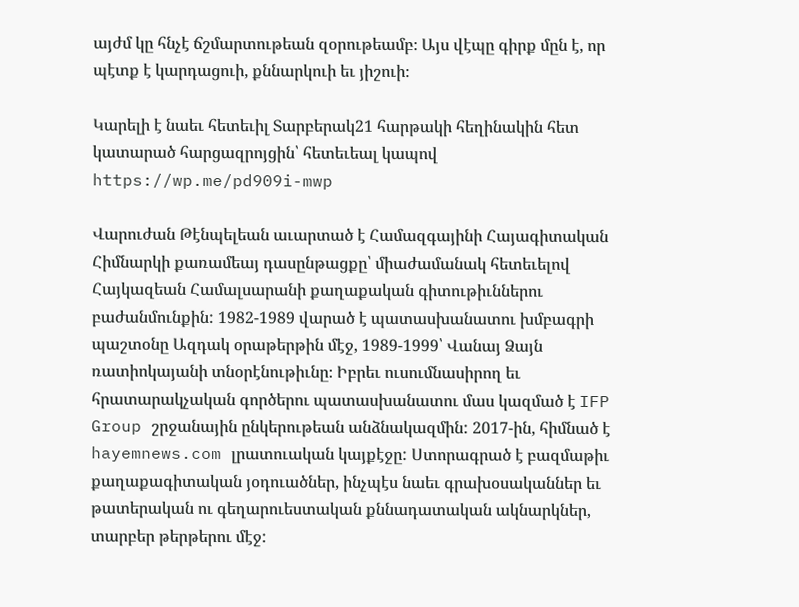այժմ կը հնչէ ճշմարտութեան զօրութեամբ։ Այս վէպը գիրք մըն է, որ պէտք է կարդացուի, քննարկուի եւ յիշուի։

Կարելի է նաեւ հետեւիլ Տարբերակ21 հարթակի հեղինակին հետ կատարած հարցազրոյցին՝ հետեւեալ կապով https://wp.me/pd909i-mwp

Վարուժան Թէնպելեան աւարտած է Համազգայինի Հայագիտական Հիմնարկի քառամեայ դասընթացքը՝ միաժամանակ հետեւելով Հայկազեան Համալսարանի քաղաքական գիտութիւններու բաժանմունքին: 1982-1989 վարած է պատասխանատու խմբագրի պաշտօնը Ազդակ օրաթերթին մէջ, 1989-1999՝ Վանայ Ձայն ռատիոկայանի տնօրէնութիւնը։ Իբրեւ ուսումնասիրող եւ հրատարակչական գործերու պատասխանատու մաս կազմած է IFP Group շրջանային ընկերութեան անձնակազմին: 2017-ին, հիմնած է hayemnews.com լրատուական կայքէջը: Ստորագրած է բազմաթիւ քաղաքագիտական յօդուածներ, ինչպէս նաեւ գրախօսականներ եւ թատերական ու գեղարուեստական քննադատական ակնարկներ, տարբեր թերթերու մէջ: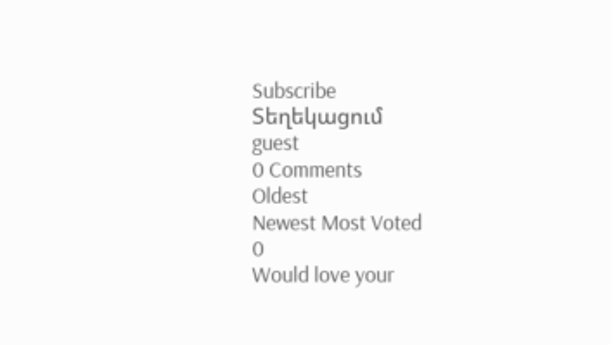Subscribe
Տեղեկացում
guest
0 Comments
Oldest
Newest Most Voted
0
Would love your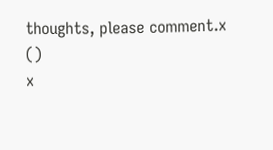thoughts, please comment.x
()
x